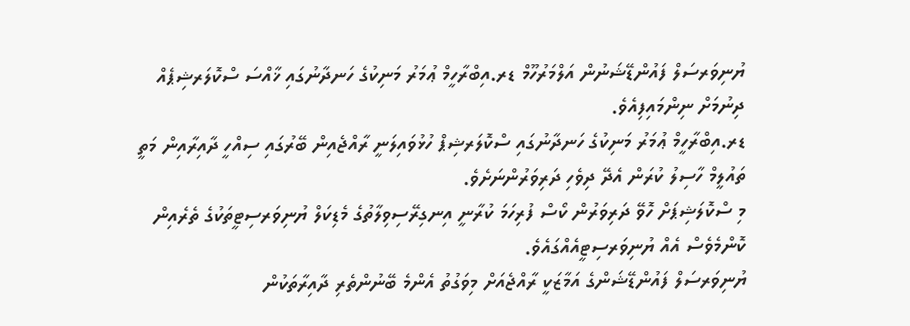ޔުނިވަރސަލް ފައުންޑޭޝަނުން އަލްމަރުހޫމް ޑރ.އިބްރާހީމް ޢުމަރު މަނިކުގެ ހަނދާނުގައި ޚާއްސަ ސްކޮލަރޝިޕެއް ދިނުމަށް ނިންމައިފިއެވެ.
ޑރ.އިބްރާހީމް ޢުމަރު މަނިކުގެ ހަނދާނުގައި ސްކޮލަރޝިޕް ހުޅުވައިލަނީ ރާއްޖެއިން ބޭރުގައި ސިއްހީ ދާއިރާއިން މަތީ ތައުލީމް ހާސިލު ކުރަން އެދޭ ދިވެހި ދަރިވަރުންނަށެވެ.
މި ސްކޮލަޝިޕަށް ހޮވޭ ދަރިވަރުން ކޯސް ފުރިހަމަ ކުރާނީ އިނގިރޭސިވިލާތުގެ މެޑިކަލް ޔުނިވަރސިޓީތަކުގެ ތެރެއިން ކޮންމެވެސް އެއް ޔުނިވަރސިޓީއެއްގައެވެ.
ޔުނިވަރސަލް ފައުންޑޭޝަންގެ އަމާޒަކީ ރާއްޖެއަށް މިވަގުތު އެންމެ ބޭނުންތެރި ދާއިރާތަކުން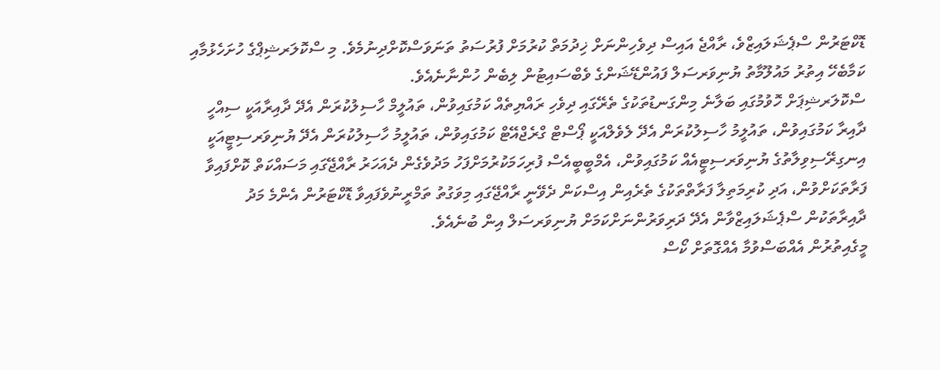ޑޮކްޓަރުން ސްޕެޝަލައިޒްވެ، ރާއްޖެ އައިސް ދިވެހިންނަށް ޚިދުމަތް ކުރުމަށް ފުރުސަތު ތަނަވަސްކޮށްދިނުމެވެ. މި ސްކޮލަރޝިޕްގެ ހުށަހެޅުމާއި ކަމާބެހޭ އިތުރު މައުލޫމާތު ޔުނިވަރސަލް ފައުންޑޭޝަންގެ ވެބްސައިޓުން ލިބެން ހުންނާނެއެވެ.
ސްކޮލަރޝިޕަށް ހޮވުމުގައި ބަލާނެ މިންގަނޑުތަކުގެ ތެރޭގައި ދިވެހި ރައްޔިތެއް ކަމުގައިވުން، ތައުލީމް ހާސިލުކުރަން އެދޭ ދާއިރާއަކީ ސިއްހީ ދާއިރާ ކަމުގައިވުން، ތައުލީމު ހާސިލުކުރަން އެދޭ ލެވެލްއަކީ ޕޯސްޓް ގްރެޖްއޭޓް ކަމުގައިވުން، ތައުލީމު ހާސިލުކުރަން އެދޭ ޔުނިވަރސިޓީއަކީ އިނގިރޭސިވިލާތުގެ ޔުނިވަރސިޓީއެއް ކަމުގައިވުން، އެމްބީބީއެސް ފުރިހަމަކުރުމަށްފަހު މަދުވެގެން ދެއަހަރު ރާއްޖޭގައި މަސައްކަތް ކޮށްފައިވާ ފަރާތަކަށްވުން، އަދި ކުރިމަތިލާ ފަރާތްތަކުގެ ތެރެއިން އިސްކަން ދެވޭނީ ރާއްޖޭގައި މިވަގުތު ތަމްރީނުވެފައިވާ ޑޮކްޓަރުން އެންމެ މަދު ދާއިރާތަކުން ސްޕެޝަލައިޒްވާން އެދޭ ދަރިވަރުންނަށްކަމަށް ޔުނިވަރސަލް އިން ބުނެއެވެ.
މީގެއިތުރުން އެއްބަސްވުމާ އެއްގޮތަށް ކޯސް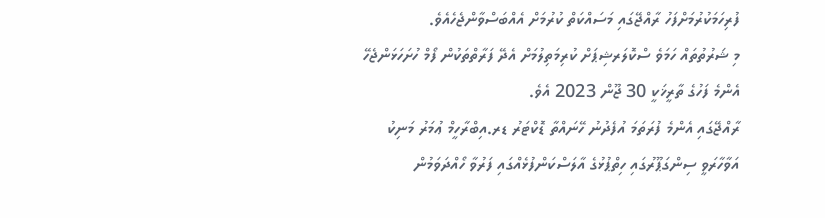ފުރިހަމަކުރުމަށްފަހު ރާއްޖޭގައި މަސައްކަތް ކުރުމަށް އެއްބަސްވާންޖެހެއެވެ.
މި ޝަރުތުތައް ހަމަވެ ސްކޮލަރޝިޕަށް ކުރިމަތިލުމަށް އެދޭ ފަރާތްތަކުން ފޯމް ހުށަހަޅަންޖެހޭ އެންމެ ފަހުގެ ތާރީޚަކީ 30 ޖޫން 2023 އެވެ.
ރާއްޖޭގައި އެންމެ ފުރަތަމަ އުފެދުނު ހޭނައްތާ ޑޮކްޓަރު ޑރ.އިބްރާހީމް ޢުމަރު މަނިކު އަވާހާރަވީ ސިންގަޕޫރުގައި ހިތްޕުޅުގެ އާލަސްކަންފުޅެއްގައި ފަރުވާ ހޯއްދަވަމުން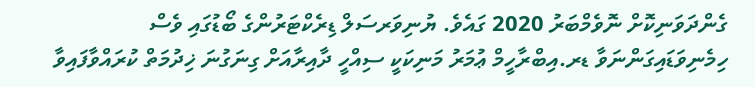ގެންދަވަނިކޮށް ނޮވެމްބަރު 2020 ގައެވެ. ޔުނިވަރސަލް ޑިރެކްޓަރުންގެ ބޯޑުގައި ވެސް ހިމެނިވަޑައިގަންނަވާ ޑރ.އިބްރާހީމް ޢުމަރު މަނިކަކީ ސިއްހީ ދާއިރާއަށް ގިނަގުނަ ޚިދުމަތް ކުރައްވާފައިވާ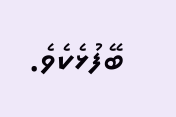ބޭފުޅެކެވެ.